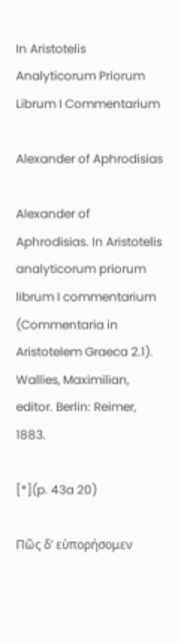In Aristotelis Analyticorum Priorum Librum I Commentarium

Alexander of Aphrodisias

Alexander of Aphrodisias. In Aristotelis analyticorum priorum librum I commentarium (Commentaria in Aristotelem Graeca 2.1). Wallies, Maximilian, editor. Berlin: Reimer, 1883.

[*](p. 43a 20)

Πῶς δ’ εὐπορήσομεν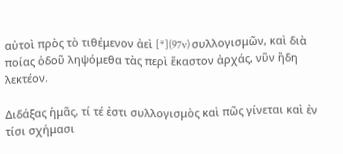αὐτοὶ πρὸς τὸ τιθέμενον ἀεὶ [*](97v) συλλογισμῶν, καὶ διὰ ποίας ὁδοῦ ληψόμεθα τὰς περὶ ἕκαστον ἀρχάς, νῦν ἤδη λεκτέον.

Διδάξας ἡμᾶς, τί τέ ἐστι συλλογισμὸς καὶ πῶς γίνεται καὶ ἐν τίσι σχήμασι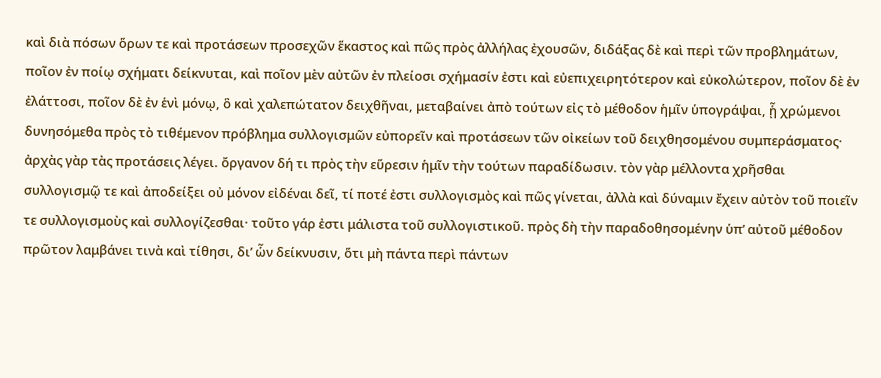καὶ διὰ πόσων ὅρων τε καὶ προτάσεων προσεχῶν ἕκαστος καὶ πῶς πρὸς ἀλλήλας ἐχουσῶν, διδάξας δὲ καὶ περὶ τῶν προβλημάτων, ποῖον ἐν ποίῳ σχήματι δείκνυται, καὶ ποῖον μὲν αὐτῶν ἐν πλείοσι σχήμασίν ἐστι καὶ εὐεπιχειρητότερον καὶ εὐκολώτερον, ποῖον δὲ ἐν ἐλάττοσι, ποῖον δὲ ἐν ἑνὶ μόνῳ, ὃ καὶ χαλεπώτατον δειχθῆναι, μεταβαίνει ἀπὸ τούτων εἰς τὸ μέθοδον ἡμῖν ὑπογράψαι, ᾗ χρώμενοι δυνησόμεθα πρὸς τὸ τιθέμενον πρόβλημα συλλογισμῶν εὐπορεῖν καὶ προτάσεων τῶν οἰκείων τοῦ δειχθησομένου συμπεράσματος· ἀρχὰς γὰρ τὰς προτάσεις λέγει. ὄργανον δή τι πρὸς τὴν εὕρεσιν ἡμῖν τὴν τούτων παραδίδωσιν. τὸν γὰρ μέλλοντα χρῆσθαι συλλογισμῷ τε καὶ ἀποδείξει οὐ μόνον εἰδέναι δεῖ, τί ποτέ ἐστι συλλογισμὸς καὶ πῶς γίνεται, ἀλλὰ καὶ δύναμιν ἔχειν αὐτὸν τοῦ ποιεῖν τε συλλογισμοὺς καὶ συλλογίζεσθαι· τοῦτο γάρ ἐστι μάλιστα τοῦ συλλογιστικοῦ. πρὸς δὴ τὴν παραδοθησομένην ὑπ’ αὐτοῦ μέθοδον πρῶτον λαμβάνει τινὰ καὶ τίθησι, δι’ ὧν δείκνυσιν, ὅτι μὴ πάντα περὶ πάντων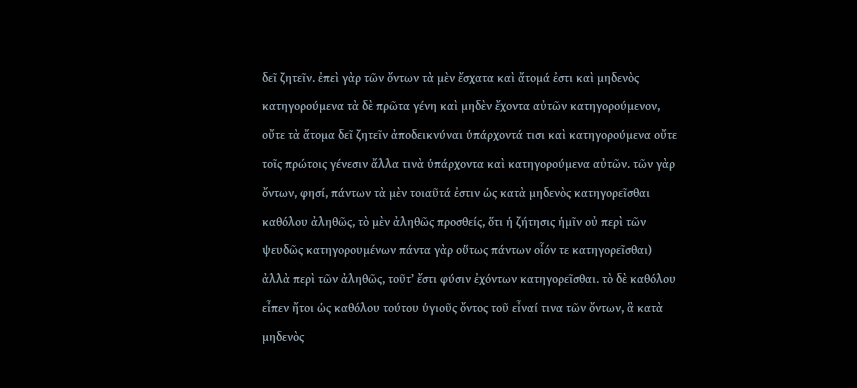δεῖ ζητεῖν. ἐπεὶ γὰρ τῶν ὄντων τὰ μὲν ἔσχατα καὶ ἄτομά ἐστι καὶ μηδενὸς κατηγορούμενα τὰ δὲ πρῶτα γένη καὶ μηδὲν ἔχοντα αὐτῶν κατηγορούμενον, οὔτε τὰ ἄτομα δεῖ ζητεῖν ἀποδεικνύναι ὑπάρχοντά τισι καὶ κατηγορούμενα οὔτε τοῖς πρώτοις γένεσιν ἄλλα τινὰ ὑπάρχοντα καὶ κατηγορούμενα αὐτῶν. τῶν γὰρ ὄντων, φησί, πάντων τὰ μὲν τοιαῦτά ἐστιν ὡς κατὰ μηδενὸς κατηγορεῖσθαι καθόλου ἀληθῶς, τὸ μὲν ἀληθῶς προσθείς, ὅτι ἡ ζήτησις ἡμῖν οὐ περὶ τῶν ψευδῶς κατηγορουμένων πάντα γὰρ οὕτως πάντων οἷόν τε κατηγορεῖσθαι) ἀλλὰ περὶ τῶν ἀληθῶς, τοῦτ’ ἔστι φύσιν ἐχόντων κατηγορεῖσθαι. τὸ δὲ καθόλου εἶπεν ἤτοι ὡς καθόλου τούτου ὑγιοῦς ὄντος τοῦ εἶναί τινα τῶν ὄντων, ἃ κατὰ μηδενὸς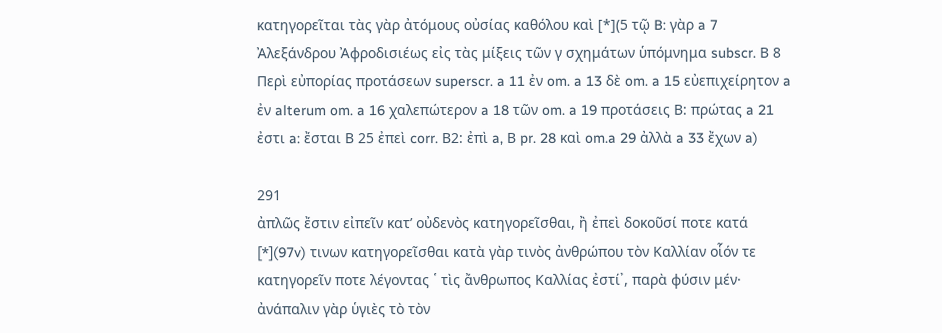κατηγορεῖται τὰς γὰρ ἀτόμους οὐσίας καθόλου καὶ [*](5 τῷ B: γὰρ a 7 Ἀλεξάνδρου Ἀφροδισιέως εἰς τὰς μίξεις τῶν γ σχημάτων ὑπόμνημα subscr. Β 8 Περὶ εὐπορίας προτάσεων superscr. a 11 ἐν om. a 13 δὲ om. a 15 εὐεπιχείρητον a ἐν alterum om. a 16 χαλεπώτερον a 18 τῶν om. a 19 προτάσεις Β: πρώτας a 21 ἐστι a: ἔσται Β 25 ἐπεὶ corr. Β2: ἐπὶ a, Β pr. 28 καὶ om.a 29 ἀλλὰ a 33 ἔχων a)

291
ἀπλῶς ἔστιν εἰπεῖν κατ’ οὐδενὸς κατηγορεῖσθαι, ἢ ἐπεὶ δοκοῦσί ποτε κατά [*](97v) τινων κατηγορεῖσθαι κατὰ γὰρ τινὸς ἀνθρώπου τὸν Καλλίαν οἷόν τε κατηγορεῖν ποτε λέγοντας ῾ τὶς ἄνθρωπος Καλλίας ἐστί᾿, παρὰ φύσιν μέν· ἀνάπαλιν γὰρ ὑγιὲς τὸ τὸν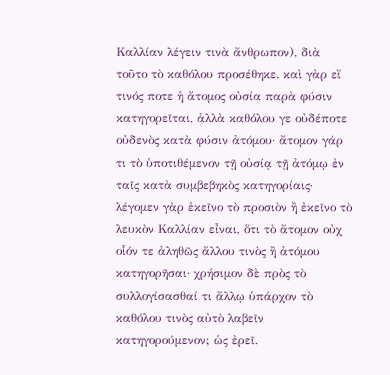Καλλίαν λέγειν τινὰ ἄνθρωπον), διὰ τοῦτο τὸ καθόλου προσέθηκε. καὶ γὰρ εἴ τινός ποτε ἡ ἄτομος οὐσία παρὰ φύσιν κατηγορεῖται, ἀλλὰ καθόλου γε οὐδέποτε οὐδενὸς κατὰ φύσιν ἀτόμου· ἄτομον γάρ τι τὸ ὑποτιθέμενον τῇ οὐσίᾳ τῇ ἀτόμῳ ἐν ταῖς κατὰ συμβεβηκὸς κατηγορίαις· λέγομεν γὰρ ἐκεῖνο τὸ προσιὸν ἢ ἐκεῖνο τὸ λευκὸν Καλλίαν εἶναι, ὅτι τὸ ἄτομον οὐχ οἷόν τε ἀληθῶς ἄλλου τινὸς ἢ ἀτόμου κατηγορῆσαι· χρήσιμον δὲ πρὸς τὸ συλλογίσασθαί τι ἄλλῳ ὑπάρχον τὸ καθόλου τινὸς αὐτὸ λαβεῖν κατηγορούμενον; ὡς ἐρεῖ.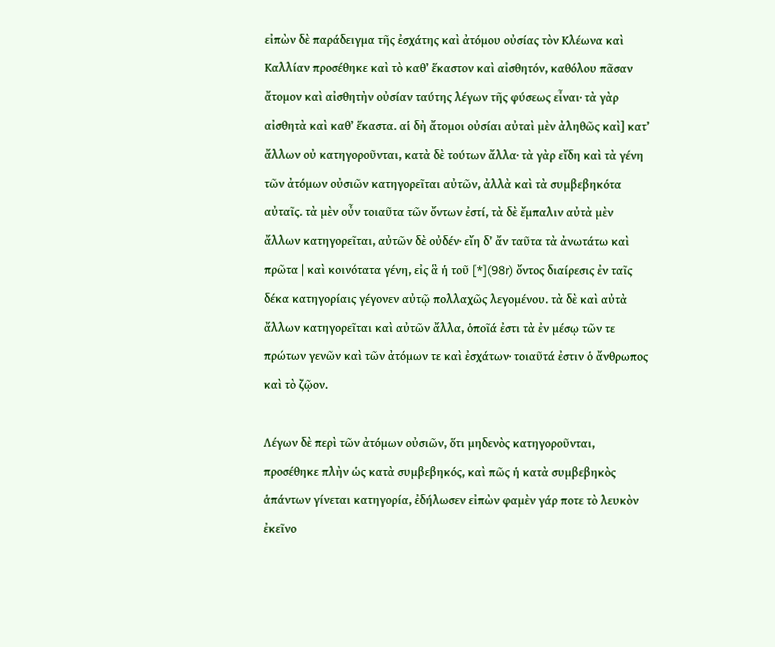εἰπὼν δὲ παράδειγμα τῆς ἐσχάτης καὶ ἀτόμου οὐσίας τὸν Κλέωνα καὶ Καλλίαν προσέθηκε καὶ τὸ καθ’ ἕκαστον καὶ αἰσθητόν, καθόλου πᾶσαν ἄτομον καὶ αἰσθητὴν οὐσίαν ταύτης λέγων τῆς φύσεως εἶναι· τὰ γὰρ αἰσθητὰ καὶ καθ’ ἕκαστα. αἱ δὴ ἄτομοι οὐσίαι αὐταὶ μὲν ἀληθῶς καὶ] κατ’ ἄλλων οὐ κατηγοροῦνται, κατὰ δὲ τούτων ἄλλα· τὰ γὰρ εἴδη καὶ τὰ γένη τῶν ἀτόμων οὐσιῶν κατηγορεῖται αὐτῶν, ἀλλὰ καὶ τὰ συμβεβηκότα αὐταῖς. τὰ μὲν οὖν τοιαῦτα τῶν ὄντων ἐστί, τὰ δὲ ἔμπαλιν αὐτὰ μὲν ἄλλων κατηγορεῖται, αὐτῶν δὲ οὐδέν· εἴη δ’ ἄν ταῦτα τὰ ἀνωτάτω καὶ πρῶτα | καὶ κοινότατα γένη, εἰς ἃ ἡ τοῦ [*](98r) ὄντος διαίρεσις ἐν ταῖς δέκα κατηγορίαις γέγονεν αὐτῷ πολλαχῶς λεγομένου. τὰ δὲ καὶ αὐτὰ ἄλλων κατηγορεῖται καὶ αὐτῶν ἄλλα, ὁποῖά ἐστι τὰ ἐν μέσῳ τῶν τε πρώτων γενῶν καὶ τῶν ἀτόμων τε καὶ ἐσχάτων· τοιαῦτά ἐστιν ὁ ἄνθρωπος καὶ τὸ ζῷον.

Λέγων δὲ περὶ τῶν ἀτόμων οὐσιῶν, ὅτι μηδενὸς κατηγοροῦνται, προσέθηκε πλὴν ὡς κατὰ συμβεβηκός, καὶ πῶς ἡ κατὰ συμβεβηκὸς ἁπάντων γίνεται κατηγορία, ἐδήλωσεν εἰπὼν φαμὲν γάρ ποτε τὸ λευκὸν ἐκεῖνο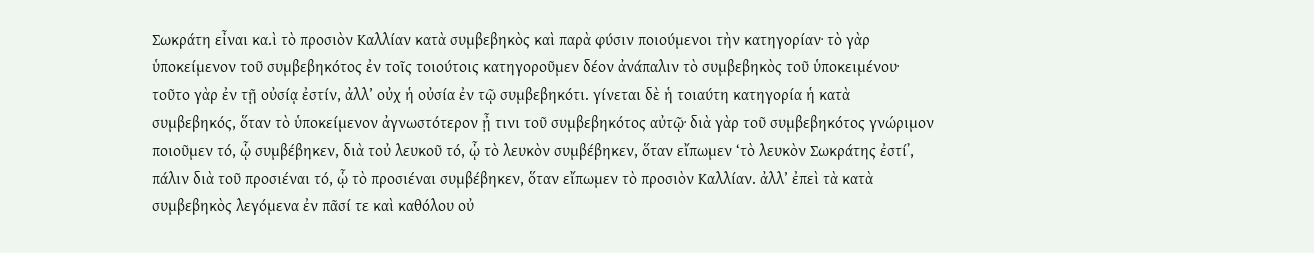Σωκράτη εἶναι κα.ὶ τὸ προσιὸν Καλλίαν κατὰ συμβεβηκὸς καὶ παρὰ φύσιν ποιούμενοι τὴν κατηγορίαν· τὸ γὰρ ὑποκείμενον τοῦ συμβεβηκότος ἐν τοῖς τοιούτοις κατηγοροῦμεν δέον ἀνάπαλιν τὸ συμβεβηκὸς τοῦ ὑποκειμένου· τοῦτο γὰρ ἐν τῇ οὐσίᾳ ἐστίν, ἀλλ’ οὐχ ἡ οὐσία ἐν τῷ συμβεβηκότι. γίνεται δὲ ἡ τοιαύτη κατηγορία ἡ κατὰ συμβεβηκός, ὅταν τὸ ὑποκείμενον ἀγνωστότερον ᾖ τινι τοῦ συμβεβηκότος αὐτῷ· διὰ γὰρ τοῦ συμβεβηκότος γνώριμον ποιοῦμεν τό, ᾧ συμβέβηκεν, διὰ τοὐ λευκοῦ τό, ᾧ τὸ λευκὸν συμβέβηκεν, ὅταν εἴπωμεν ‘τὸ λευκὸν Σωκράτης ἐστί᾿, πάλιν διὰ τοῦ προσιέναι τό, ᾧ τὸ προσιέναι συμβέβηκεν, ὅταν εἴπωμεν τὸ προσιὸν Καλλίαν. ἀλλ’ ἐπεὶ τὰ κατὰ συμβεβηκὸς λεγόμενα ἐν πᾶσί τε καὶ καθόλου οὐ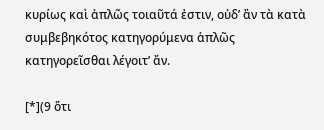κυρίως καὶ ἁπλῶς τοιαῦτά ἐστιν, οὐδ’ ἂν τὰ κατὰ συμβεβηκότος κατηγορύμενα ἁπλῶς κατηγορεῖσθαι λέγοιτ’ ἄν.

[*](9 ὅτι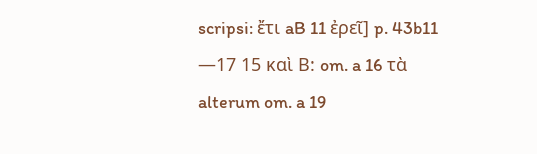scripsi: ἔτι aB 11 ἐρεῖ] p. 43b11 —17 15 καὶ Β: om. a 16 τὰ alterum om. a 19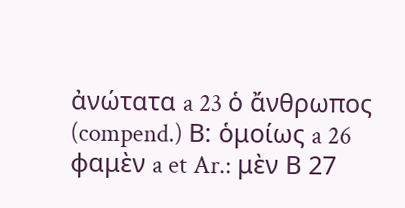ἀνώτατα a 23 ὁ ἄνθρωπος (compend.) Β: ὁμοίως a 26 φαμὲν a et Ar.: μὲν Β 27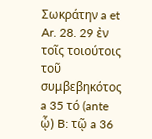Σωκράτην a et Ar. 28. 29 ἐν τοῖς τοιούτοις τοῦ συμβεβηκότος a 35 τό (ante ᾦ) B: τῷ a 36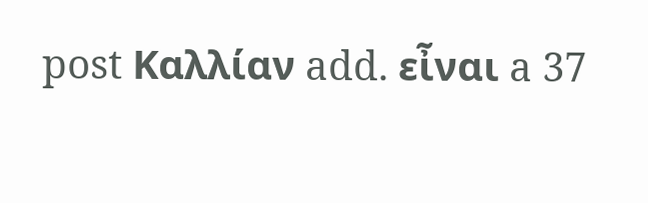post Καλλίαν add. εἶναι a 37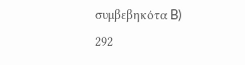συμβεβηκότα B)
292